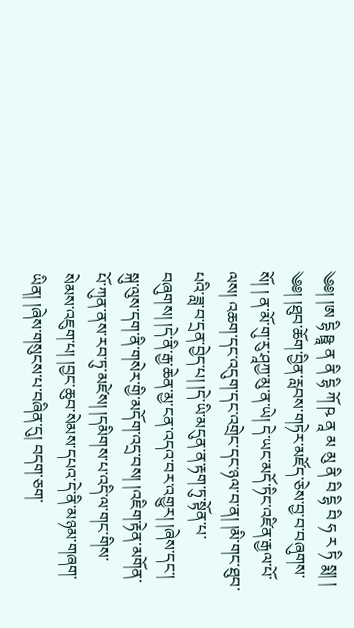༄༅། །ཨ དྷི ཥྛཱ ན ནི དྷི ཀོ ཥ ནཱ མ མུ ནི བི དྷི བི ཧ ར ཏི སྨ། ། ༄༅། །ཐུབ་ཆོག་བྱིན་རླབས་གཏེར་མཛོད་ཅེས་བྱ་བ་བཞུགས་སོ། ། ན་མོ་གུ་རུ་ཤཱཀྱ་མུ་ན་ཡེ། དེ་ཡང་མདོ་ཏིང་འཛིན་རྒྱལ་པོ་ལས། འཆག་དང་འདུག་དང་འགྲེང་དང་ཉལ་བ་ན། །མི་གང་ཐུབ་པའི་ཟླ་བ་དྲན་བྱེད་པ། །དེ་ཡི་མདུན་ན་རྟག་ཏུ་སྟོན་པ་བཞུགས། །དེ་ནི་རྒྱ་ཆེན་མྱ་ངན་འདའ་བར་འགྱུར། །ཞེས་དང་། སྐུ་ལུས་དག་ནི་གསེར་གྱི་མདོག་འདྲ་བས། །འཇིག་རྟེན་མགོན་པོ་ཀུན་ནས་རབ་ཏུ་མཛེས། །དམིགས་པ་འདི་ལ་གང་གིས་སེམས་འཇུག་པ། །བྱང་ཆུབ་སེམས་དཔའ་དེ་ནི་མཉམ་གཞག་ཡིན། །ཞེས་གསུངས་པ་བཞིན་དུ། བདག་ཅག་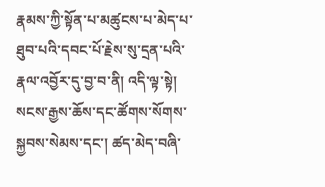རྣམས་ཀྱི་སྟོན་པ་མཚུངས་པ་མེད་པ་ཐུབ་པའི་དབང་པོ་རྗེས་སུ་དྲན་པའི་རྣལ་འབྱོར་དུ་བྱ་བ་ནི། འདི་ལྟ་སྟེ། སངས་རྒྱས་ཆོས་དང་ཚོགས་སོགས་སྐྱབས་སེམས་དང་། ཚད་མེད་བཞི་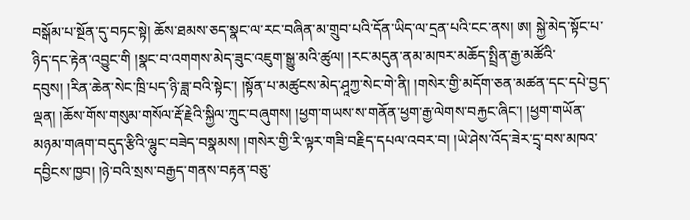བསྒོམ་པ་སྔོན་དུ་བཏང་སྟེ། ཆོས་ཐམས་ཅད་སྣང་ལ་རང་བཞིན་མ་གྲུབ་པའི་དོན་ཡིད་ལ་དྲན་པའི་ངང་ནས། ཨ། སྐྱེ་མེད་སྟོང་པ་ཉིད་དང་རྟེན་འབྱུང་གི །སྣང་བ་འགགས་མེད་ཟུང་འཇུག་སྒྱུ་མའི་ཚུལ། །རང་མདུན་ནམ་མཁར་མཆོད་སྤྲིན་རྒྱ་མཚོའི་དབུས། །རིན་ཆེན་སེང་ཁྲི་པད་ཉི་ཟླ་བའི་སྟེང་། །སྟོན་པ་མཚུངས་མེད་ཤཱཀྱ་སེང་གེ་ནི། །གསེར་གྱི་མདོག་ཅན་མཚན་དང་དཔེ་བྱད་ལྡན། །ཆོས་གོས་གསུམ་གསོལ་རྡོ་རྗེའི་སྐྱིལ་ཀྲུང་བཞུགས། །ཕྱག་གཡས་ས་གནོན་ཕྱག་རྒྱ་ལེགས་བརྐྱང་ཞིང་། །ཕྱག་གཡོན་མཉམ་གཞག་བདུད་རྩིའི་ལྷུང་བཟེད་བསྣམས། །གསེར་གྱི་རི་ལྟར་གཟི་བརྗིད་དཔལ་འབར་བ། །ཡེ་ཤེས་འོད་ཟེར་དྲྭ་བས་མཁའ་དབྱིངས་ཁྱབ། །ཉེ་བའི་སྲས་བརྒྱད་གནས་བརྟན་བཅུ་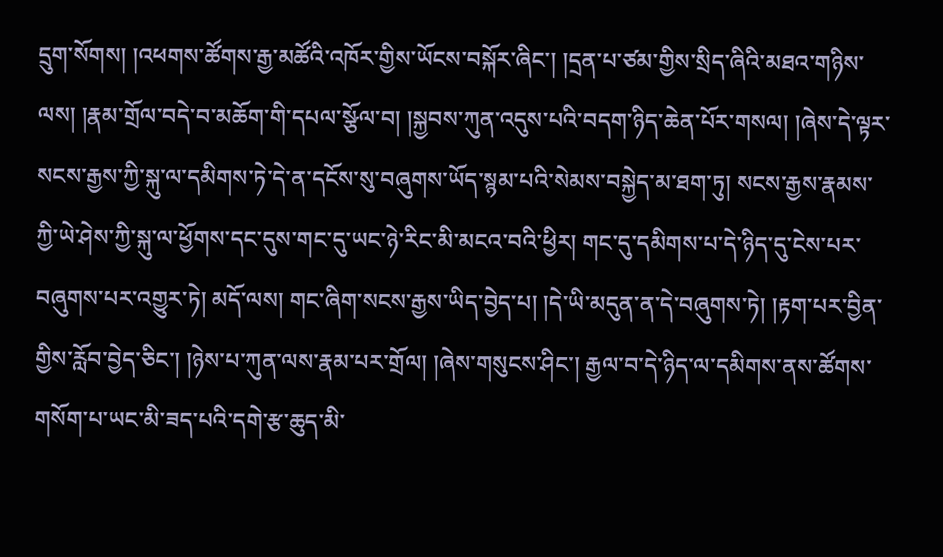དྲུག་སོགས། །འཕགས་ཚོགས་རྒྱ་མཚོའི་འཁོར་གྱིས་ཡོངས་བསྐོར་ཞིང་། །དྲན་པ་ཙམ་གྱིས་སྲིད་ཞིའི་མཐའ་གཉིས་ལས། །རྣམ་གྲོལ་བདེ་བ་མཆོག་གི་དཔལ་སྩོལ་བ། །སྐྱབས་ཀུན་འདུས་པའི་བདག་ཉིད་ཆེན་པོར་གསལ། །ཞེས་དེ་ལྟར་སངས་རྒྱས་ཀྱི་སྐུ་ལ་དམིགས་ཏེ་དེ་ན་དངོས་སུ་བཞུགས་ཡོད་སྙམ་པའི་སེམས་བསྐྱེད་མ་ཐག་ཏུ། སངས་རྒྱས་རྣམས་ཀྱི་ཡེ་ཤེས་ཀྱི་སྐུ་ལ་ཕྱོགས་དང་དུས་གང་དུ་ཡང་ཉེ་རིང་མི་མངའ་བའི་ཕྱིར། གང་དུ་དམིགས་པ་དེ་ཉིད་དུ་ངེས་པར་བཞུགས་པར་འགྱུར་ཏེ། མདོ་ལས། གང་ཞིག་སངས་རྒྱས་ཡིད་བྱེད་པ། །དེ་ཡི་མདུན་ན་དེ་བཞུགས་ཏེ། །རྟག་པར་བྱིན་གྱིས་རློབ་བྱེད་ཅིང་། །ཉེས་པ་ཀུན་ལས་རྣམ་པར་གྲོལ། །ཞེས་གསུངས་ཤིང་། རྒྱལ་བ་དེ་ཉིད་ལ་དམིགས་ནས་ཚོགས་གསོག་པ་ཡང་མི་ཟད་པའི་དགེ་རྩ་ཆུད་མི་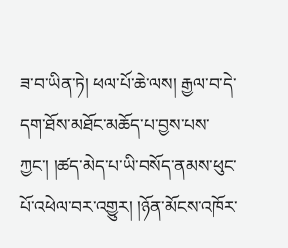ཟ་བ་ཡིན་ཏེ། ཕལ་པོ་ཆེ་ལས། རྒྱལ་བ་དེ་དག་ཐོས་མཐོང་མཆོད་པ་བྱས་པས་ཀྱང་། །ཚད་མེད་པ་ཡི་བསོད་ནམས་ཕུང་པོ་འཕེལ་བར་འགྱུར། །ཉོན་མོངས་འཁོར་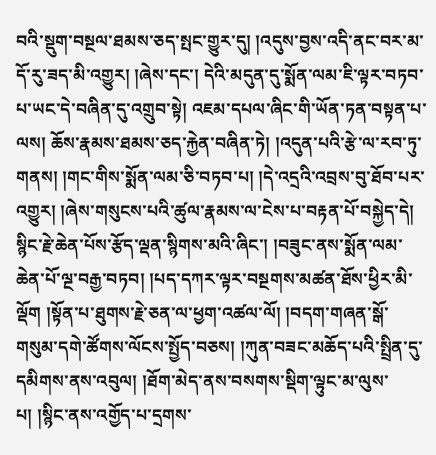བའི་སྡུག་བསྔལ་ཐམས་ཅད་སྤང་གྱུར་དུ། །འདུས་བྱས་འདི་ནང་བར་མ་དོ་རུ་ཟད་མི་འགྱུར། །ཞེས་དང་། དེའི་མདུན་དུ་སྨོན་ལམ་ཇི་ལྟར་བཏབ་པ་ཡང་དེ་བཞིན་དུ་འགྲུབ་སྟེ། འཇམ་དཔལ་ཞིང་གི་ཡོན་ཏན་བསྟན་པ་ལས། ཆོས་རྣམས་ཐམས་ཅད་རྐྱེན་བཞིན་ཏེ། །འདུན་པའི་རྩེ་ལ་རབ་ཏུ་གནས། །གང་གིས་སྨོན་ལམ་ཅི་བཏབ་པ། །དེ་འདྲའི་འབྲས་བུ་ཐོབ་པར་འགྱུར། །ཞེས་གསུངས་པའི་ཚུལ་རྣམས་ལ་ངེས་པ་བརྟན་པོ་བསྐྱེད་དེ། སྙིང་རྗེ་ཆེན་པོས་རྩོད་ལྡན་སྙིགས་མའི་ཞིང་། །བཟུང་ནས་སྨོན་ལམ་ཆེན་པོ་ལྔ་བརྒྱ་བཏབ། །པད་དཀར་ལྟར་བསྔགས་མཚན་ཐོས་ཕྱིར་མི་ལྡོག །སྟོན་པ་ཐུགས་རྗེ་ཅན་ལ་ཕྱག་འཚལ་ལོ། །བདག་གཞན་སྒོ་གསུམ་དགེ་ཚོགས་ལོངས་སྤྱོད་བཅས། །ཀུན་བཟང་མཆོད་པའི་སྤྲིན་དུ་དམིགས་ནས་འབུལ། །ཐོག་མེད་ནས་བསགས་སྡིག་ལྟུང་མ་ལུས་པ། །སྙིང་ནས་འགྱོད་པ་དྲགས་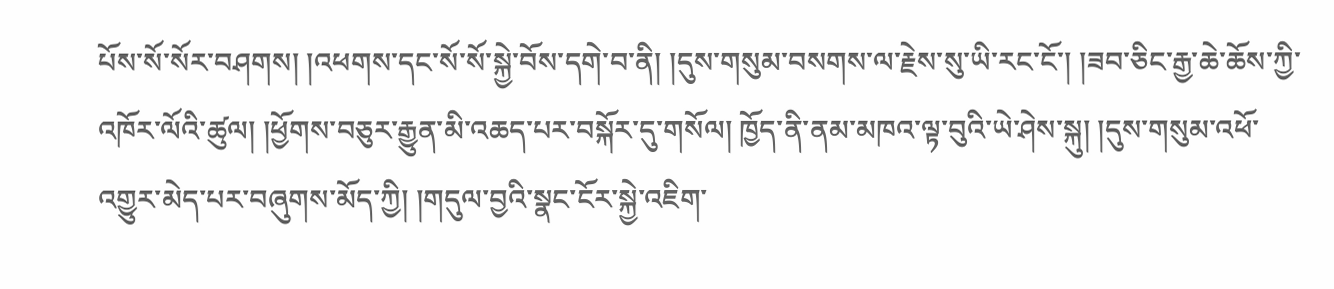པོས་སོ་སོར་བཤགས། །འཕགས་དང་སོ་སོ་སྐྱེ་བོས་དགེ་བ་ནི། །དུས་གསུམ་བསགས་ལ་རྗེས་སུ་ཡི་རང་ངོ་། །ཟབ་ཅིང་རྒྱ་ཆེ་ཆོས་ཀྱི་འཁོར་ལོའི་ཚུལ། །ཕྱོགས་བཅུར་རྒྱུན་མི་འཆད་པར་བསྐོར་དུ་གསོལ། ཁྱོད་ནི་ནམ་མཁའ་ལྟ་བུའི་ཡེ་ཤེས་སྐུ། །དུས་གསུམ་འཕོ་འགྱུར་མེད་པར་བཞུགས་མོད་ཀྱི། །གདུལ་བྱའི་སྣང་ངོར་སྐྱེ་འཇིག་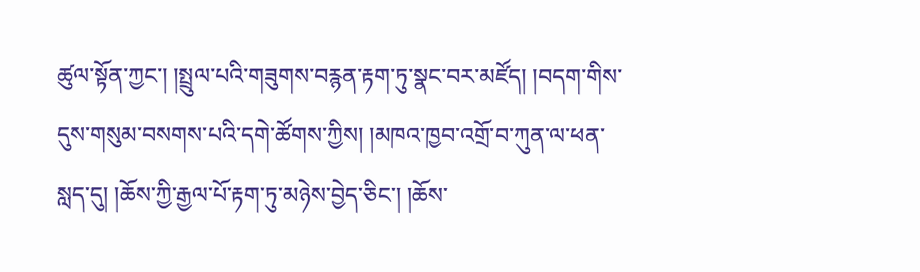ཚུལ་སྟོན་ཀྱང་། །སྤྲུལ་པའི་གཟུགས་བརྙན་རྟག་ཏུ་སྣང་བར་མཛོད། །བདག་གིས་དུས་གསུམ་བསགས་པའི་དགེ་ཚོགས་ཀྱིས། །མཁའ་ཁྱབ་འགྲོ་བ་ཀུན་ལ་ཕན་སླད་དུ། །ཆོས་ཀྱི་རྒྱལ་པོ་རྟག་ཏུ་མཉེས་བྱེད་ཅིང་། །ཆོས་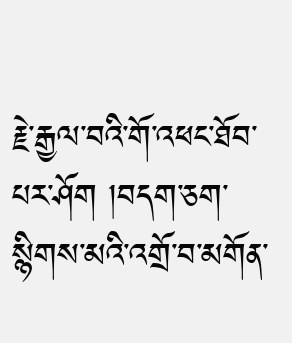རྗེ་རྒྱལ་བའི་གོ་འཕང་ཐོབ་པར་ཤོག །བདག་ཅག་སྙིགས་མའི་འགྲོ་བ་མགོན་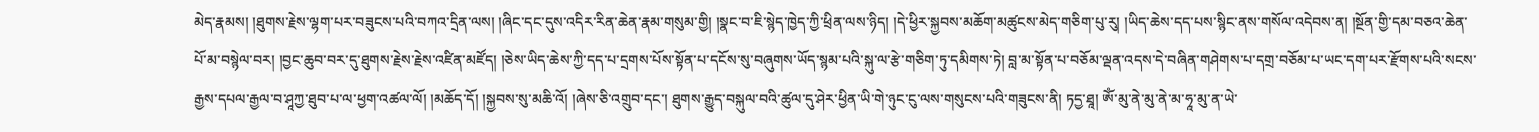མེད་རྣམས། །ཐུགས་རྗེས་ལྷག་པར་བཟུངས་པའི་བཀའ་དྲིན་ལས། །ཞིང་དང་དུས་འདིར་རིན་ཆེན་རྣམ་གསུམ་གྱི། །སྣང་བ་ཇི་སྙེད་ཁྱེད་ཀྱི་ཕྲིན་ལས་ཉིད། །དེ་ཕྱིར་སྐྱབས་མཆོག་མཚུངས་མེད་གཅིག་པུ་རུ། །ཡིད་ཆེས་དད་པས་སྙིང་ནས་གསོལ་འདེབས་ན། །སྔོན་གྱི་དམ་བཅའ་ཆེན་པོ་མ་བསྙེལ་བར། །བྱང་ཆུབ་བར་དུ་ཐུགས་རྗེས་རྗེས་འཛིན་མཛོད། །ཅེས་ཡིད་ཆེས་ཀྱི་དད་པ་དྲགས་པོས་སྟོན་པ་དངོས་སུ་བཞུགས་ཡོད་སྙམ་པའི་སྐུ་ལ་རྩེ་གཅིག་ཏུ་དམིགས་ཏེ། བླ་མ་སྟོན་པ་བཅོམ་ལྡན་འདས་དེ་བཞིན་གཤེགས་པ་དགྲ་བཅོམ་པ་ཡང་དག་པར་རྫོགས་པའི་སངས་རྒྱས་དཔལ་རྒྱལ་བ་ཤཱཀྱ་ཐུབ་པ་ལ་ཕྱག་འཚལ་ལོ། །མཆོད་དོ། །སྐྱབས་སུ་མཆི་འོ། །ཞེས་ཅི་འགྲུབ་དང་། ཐུགས་རྒྱུད་བསྐུལ་བའི་ཚུལ་དུ་ཤེར་ཕྱིན་ཡི་གེ་ཉུང་ངུ་ལས་གསུངས་པའི་གཟུངས་ནི། ཏདྱ་ཐཱ། ཨོཾ་མུ་ནེ་མུ་ནེ་མ་ཧཱ་མུ་ན་ཡེ་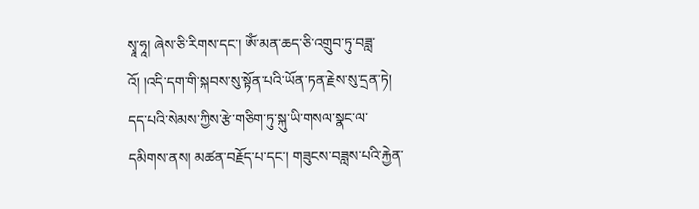སྭཱ་ཧཱ། ཞེས་ཅི་རིགས་དང་། ཨོཾ་མན་ཆད་ཅི་འགྲུབ་ཏུ་བཟླ་འོ། །འདི་དག་གི་སྐབས་སུ་སྟོན་པའི་ཡོན་ཏན་རྗེས་སུ་དྲན་ཏེ། དད་པའི་སེམས་ཀྱིས་རྩེ་གཅིག་ཏུ་སྐུ་ཡི་གསལ་སྣང་ལ་དམིགས་ནས། མཚན་བརྗོད་པ་དང་། གཟུངས་བཟླས་པའི་རྐྱེན་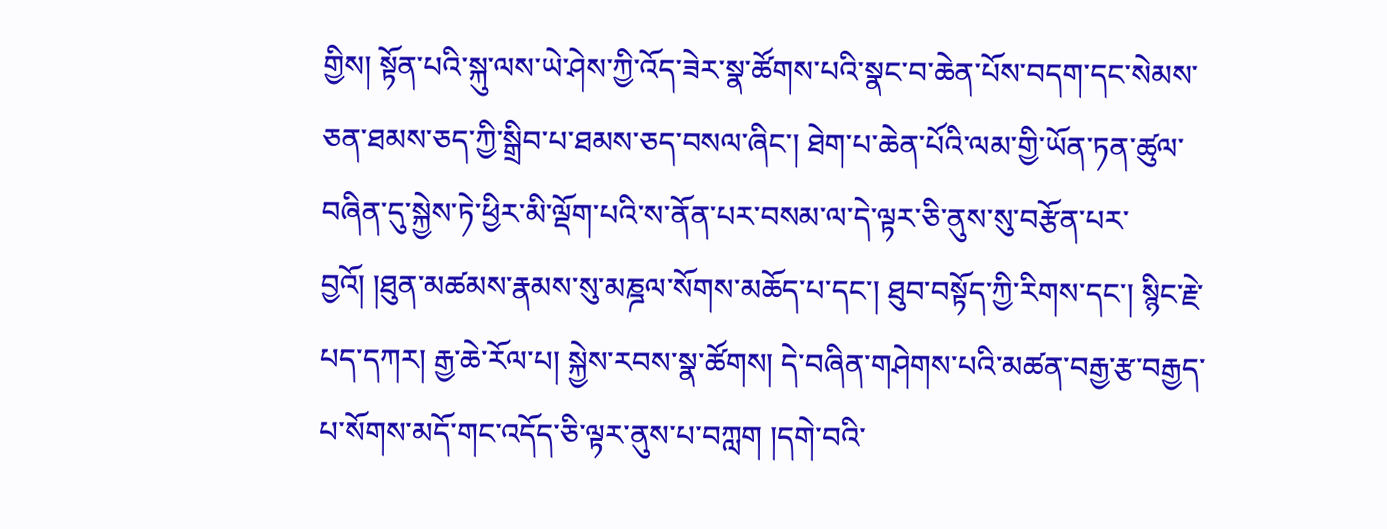གྱིས། སྟོན་པའི་སྐུ་ལས་ཡེ་ཤེས་ཀྱི་འོད་ཟེར་སྣ་ཚོགས་པའི་སྣང་བ་ཆེན་པོས་བདག་དང་སེམས་ཅན་ཐམས་ཅད་ཀྱི་སྒྲིབ་པ་ཐམས་ཅད་བསལ་ཞིང་། ཐེག་པ་ཆེན་པོའི་ལམ་གྱི་ཡོན་ཏན་ཚུལ་བཞིན་དུ་སྐྱེས་ཏེ་ཕྱིར་མི་ལྡོག་པའི་ས་ནོན་པར་བསམ་ལ་དེ་ལྟར་ཅི་ནུས་སུ་བརྩོན་པར་བྱའོ། །ཐུན་མཚམས་རྣམས་སུ་མཎྜལ་སོགས་མཆོད་པ་དང་། ཐུབ་བསྟོད་ཀྱི་རིགས་དང་། སྙིང་རྗེ་པད་དཀར། རྒྱ་ཆེ་རོལ་པ། སྐྱེས་རབས་སྣ་ཚོགས། དེ་བཞིན་གཤེགས་པའི་མཚན་བརྒྱ་རྩ་བརྒྱད་པ་སོགས་མདོ་གང་འདོད་ཅི་ལྟར་ནུས་པ་བཀླག །དགེ་བའི་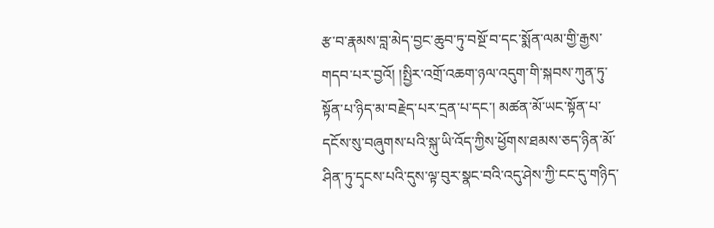རྩ་བ་རྣམས་བླ་མེད་བྱང་ཆུབ་ཏུ་བསྔོ་བ་དང་སྨོན་ལམ་གྱི་རྒྱས་གདབ་པར་བྱའོ། །སྤྱིར་འགྲོ་འཆག་ཉལ་འདུག་གི་སྐབས་ཀུན་ཏུ་སྟོན་པ་ཉིད་མ་བརྗེད་པར་དྲན་པ་དང་། མཚན་མོ་ཡང་སྟོན་པ་དངོས་སུ་བཞུགས་པའི་སྐུ་ཡི་འོད་ཀྱིས་ཕྱོགས་ཐམས་ཅད་ཉིན་མོ་ཤིན་ཏུ་དྭངས་པའི་དུས་ལྟ་བུར་སྣང་བའི་འདུ་ཤེས་ཀྱི་ངང་དུ་གཉིད་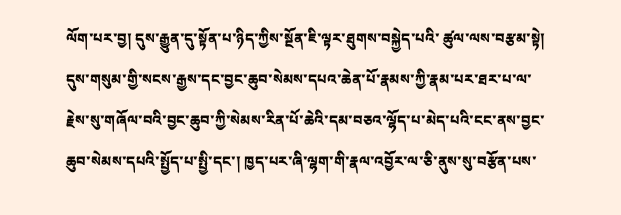ལོག་པར་བྱ། དུས་རྒྱུན་དུ་སྟོན་པ་ཉིད་ཀྱིས་སྔོན་ཇི་ལྟར་ཐུགས་བསྐྱེད་པའི་ ཚུལ་ལས་བརྩམ་སྟེ། དུས་གསུམ་གྱི་སངས་རྒྱས་དང་བྱང་ཆུབ་སེམས་དཔའ་ཆེན་པོ་རྣམས་ཀྱི་རྣམ་པར་ཐར་པ་ལ་རྗེས་སུ་གཞོལ་བའི་བྱང་ཆུབ་ཀྱི་སེམས་རིན་པོ་ཆེའི་དམ་བཅའ་ལྷོད་པ་མེད་པའི་ངང་ནས་བྱང་ཆུབ་སེམས་དཔའི་སྤྱོད་པ་སྤྱི་དང་། ཁྱད་པར་ཞི་ལྷག་གི་རྣལ་འབྱོར་ལ་ཅི་ནུས་སུ་བརྩོན་པས་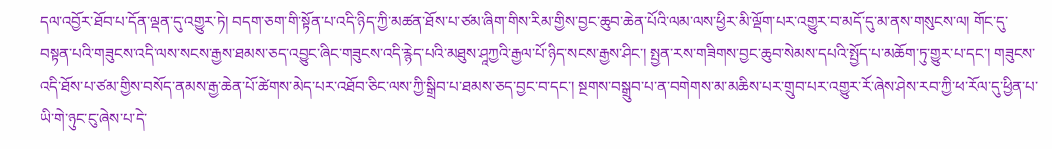དལ་འབྱོར་ཐོབ་པ་དོན་ལྡན་དུ་འགྱུར་ཏེ། བདག་ཅག་གི་སྟོན་པ་འདི་ཉིད་ཀྱི་མཚན་ཐོས་པ་ཙམ་ཞིག་གིས་རིམ་གྱིས་བྱང་ཆུབ་ཆེན་པོའི་ལམ་ལས་ཕྱིར་མི་ལྡོག་པར་འགྱུར་བ་མདོ་དུ་མ་ནས་གསུངས་ལ། གོང་དུ་བསྟན་པའི་གཟུངས་འདི་ལས་སངས་རྒྱས་ཐམས་ཅད་འབྱུང་ཞིང་གཟུངས་འདི་རྙེད་པའི་མཐུས་ཤཱཀྱའི་རྒྱལ་པོ་ཉིད་སངས་རྒྱས་ཤིང་། སྤྱན་རས་གཟིགས་བྱང་ཆུབ་སེམས་དཔའི་སྤྱོད་པ་མཆོག་ཏུ་གྱུར་པ་དང་། གཟུངས་འདི་ཐོས་པ་ཙམ་གྱིས་བསོད་ནམས་རྒྱ་ཆེན་པོ་ཚེགས་མེད་པར་འཐོབ་ཅིང་ལས་ཀྱི་སྒྲིབ་པ་ཐམས་ཅད་བྱང་བ་དང་། སྔགས་བསྒྲུབ་པ་ན་བགེགས་མ་མཆིས་པར་གྲུབ་པར་འགྱུར་རོ་ཞེས་ཤེས་རབ་ཀྱི་ཕ་རོལ་དུ་ཕྱིན་པ་ཡི་གེ་ཉུང་ངུ་ཞེས་པ་དེ་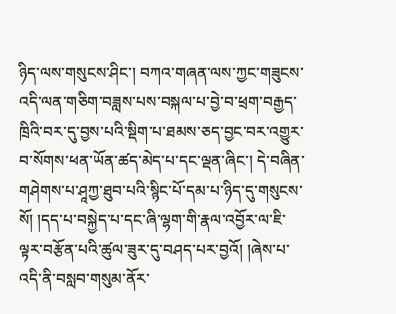ཉིད་ལས་གསུངས་ཤིང་། བཀའ་གཞན་ལས་ཀྱང་གཟུངས་འདི་ལན་གཅིག་བཟླས་པས་བསྐལ་པ་བྱེ་བ་ཕྲག་བརྒྱད་ཁྲིའི་བར་དུ་བྱས་པའི་སྡིག་པ་ཐམས་ཅད་བྱང་བར་འགྱུར་བ་སོགས་ཕན་ཡོན་ཚད་མེད་པ་དང་ལྡན་ཞིང་། དེ་བཞིན་གཤེགས་པ་ཤཱཀྱ་ཐུབ་པའི་སྙིང་པོ་དམ་པ་ཉིད་དུ་གསུངས་སོ། །དད་པ་བསྐྱེད་པ་དང་ཞི་ལྷག་གི་རྣལ་འབྱོར་ལ་ཇི་ལྟར་བརྩོན་པའི་ཚུལ་ཟུར་དུ་བཤད་པར་བྱའོ། །ཞེས་པ་འདི་ནི་བསླབ་གསུམ་ནོར་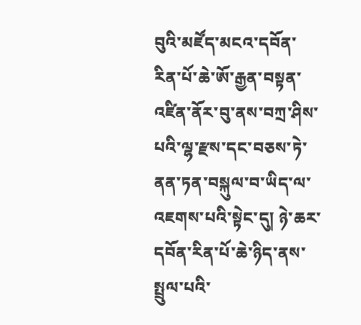བུའི་མཛོད་མངའ་དབོན་རིན་པོ་ཆེ་ཨོ་རྒྱན་བསྟན་འཛིན་ནོར་བུ་ནས་བཀྲ་ཤིས་པའི་ལྷ་རྫས་དང་བཅས་ཏེ་ནན་ཏན་བསྐུལ་བ་ཡིད་ལ་འཇགས་པའི་སྟེང་དུ། ཉེ་ཆར་དབོན་རིན་པོ་ཆེ་ཉིད་ནས་སྤྲུལ་པའི་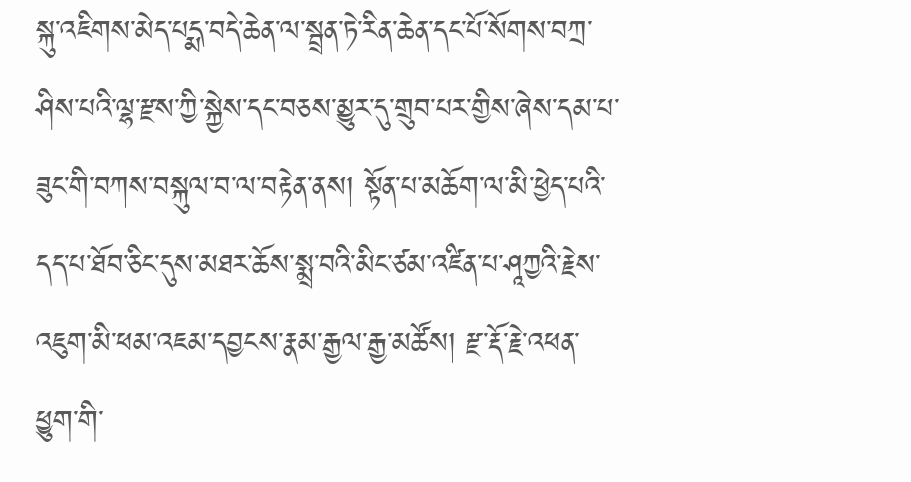སྐུ་འཇིགས་མེད་པདྨ་བདེ་ཆེན་ལ་སྦྲན་ཏེ་རིན་ཆེན་དང་པོ་སོགས་བཀྲ་ཤིས་པའི་ལྷ་རྫས་ཀྱི་སྐྱེས་དང་བཅས་མྱུར་དུ་གྲུབ་པར་གྱིས་ཞེས་དམ་པ་ཟུང་གི་བཀས་བསྐུལ་བ་ལ་བརྟེན་ནས། སྟོན་པ་མཆོག་ལ་མི་ཕྱེད་པའི་དད་པ་ཐོབ་ཅིང་དུས་མཐར་ཆོས་སྨྲ་བའི་མིང་ཙམ་འཛིན་པ་ཤཱཀྱའི་རྗེས་འཇུག་མི་ཕམ་འཇམ་དབྱངས་རྣམ་རྒྱལ་རྒྱ་མཚོས། རྫ་རྡོ་རྗེ་འཕན་ཕྱུག་གི་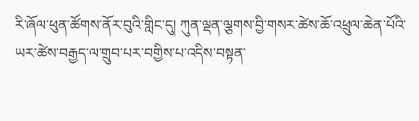རི་ཞོལ་ཕུན་ཚོགས་ནོར་བུའི་གླིང་དུ། ཀུན་ལྡན་ལྕགས་བྱི་གསར་ཚེས་ཆོ་འཕྲུལ་ཆེན་པོའི་ཡར་ཚེས་བརྒྱད་ལ་གྲུབ་པར་བགྱིས་པ་འདིས་བསྟན་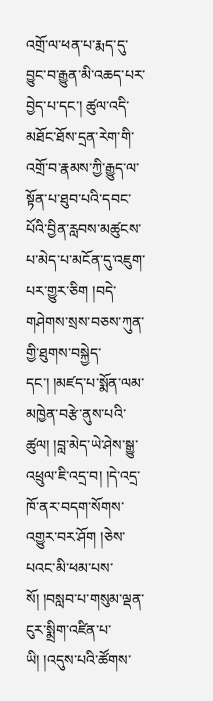འགྲོ་ལ་ཕན་པ་རྨད་དུ་བྱུང་བ་རྒྱུན་མི་འཆད་པར་བྱེད་པ་དང་། ཚུལ་འདི་མཐོང་ཐོས་དྲན་རེག་གི་འགྲོ་བ་རྣམས་ཀྱི་རྒྱུད་ལ་སྟོན་པ་ཐུབ་པའི་དབང་པོའི་བྱིན་རླབས་མཚུངས་པ་མེད་པ་མངོན་དུ་འཇུག་པར་གྱུར་ཅིག །བདེ་གཤེགས་སྲས་བཅས་ཀུན་གྱི་ཐུགས་བསྐྱེད་དང་། །མཛད་པ་སྨོན་ལམ་མཁྱེན་བརྩེ་ནུས་པའི་ཚུལ། །བླ་མེད་ཡེ་ཤེས་སྒྱུ་འཕྲུལ་ཇི་འདྲ་བ། །དེ་འདྲ་ཁོ་ནར་བདག་སོགས་འགྱུར་བར་ཤོག །ཅེས་པའང་མི་ཕམ་པས་སོ། །བསླབ་པ་གསུམ་ལྡན་ངུར་སྨྲིག་འཛིན་པ་ཡི། །འདུས་པའི་ཚོགས་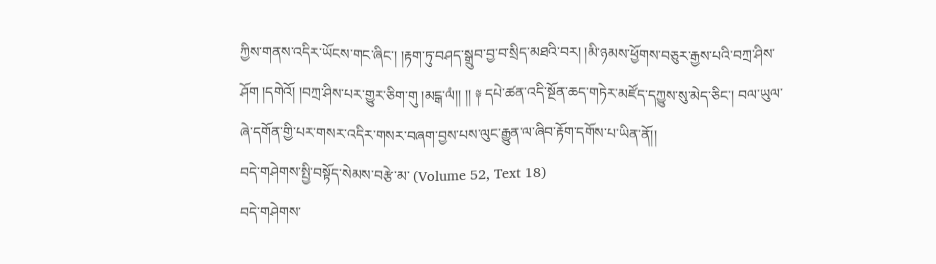ཀྱིས་གནས་འདིར་ཡོངས་གང་ཞིང་། །རྟག་ཏུ་བཤད་སྒྲུབ་བྱ་བ་སྲིད་མཐའི་བར། །མི་ཉམས་ཕྱོགས་བཅུར་རྒྱས་པའི་བཀྲ་ཤིས་ཤོག །དགེའོ། །བཀྲ་ཤིས་པར་གྱུར་ཅིག་གུ །མངྒ་ལཾ།། །། ༈ དཔེ་ཚན་འདི་སྔོན་ཆད་གཏེར་མཛོད་དཀྱུས་སུ་མེད་ཅིང་། བལ་ཡུལ་ཞེ་དགོན་གྱི་པར་གསར་འདིར་གསར་བཞག་བྱས་པས་ལུང་རྒྱུན་ལ་ཞིབ་རྟོག་དགོས་པ་ཡིན་ནོ།།
བདེ་གཤེགས་སྤྱི་བསྟོད་སེམས་བརྩེ་མ་ (Volume 52, Text 18)
བདེ་གཤེགས་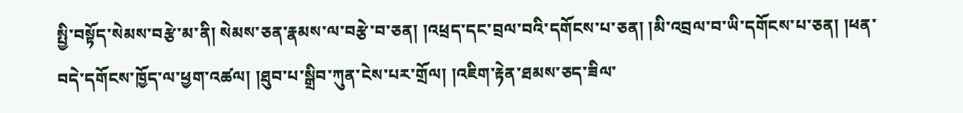སྤྱི་བསྟོད་སེམས་བརྩེ་མ་ནི། སེམས་ཅན་རྣམས་ལ་བརྩེ་བ་ཅན། །འཕྲད་དང་བྲལ་བའི་དགོངས་པ་ཅན། །མི་འབྲལ་བ་ཡི་དགོངས་པ་ཅན། །ཕན་བདེ་དགོངས་ཁྱོད་ལ་ཕྱག་འཚལ། །ཐུབ་པ་སྒྲིབ་ཀུན་ངེས་པར་གྲོལ། །འཇིག་རྟེན་ཐམས་ཅད་ཟིལ་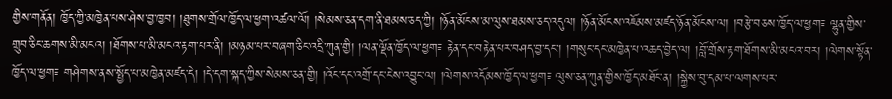གྱིས་གནོན། ཁྱོད་ཀྱི་མཁྱེན་པས་ཤེས་བྱ་ཁྱབ། །ཐུགས་གྲོལ་ཁྱོད་ལ་ཕྱག་འཚལ་ལོ། །སེམས་ཅན་དག་ནི་ཐམས་ཅད་ཀྱི། །ཉོན་མོངས་མ་ལུས་ཐམས་ཅད་འདུལ། །ཉོན་མོངས་འཇོམས་མཛད་ཉོན་མོངས་ལ། །བརྩེ་བཅས་ཁྱོད་ལ་ཕྱག༴ ལྷུན་གྱིས་གྲུབ་ཅིང་ཆགས་མི་མངའ། །ཐོགས་པ་མི་མངའ་རྟག་པར་ནི། །མཉམ་པར་བཞག་ཅིང་འདྲི་ཀུན་གྱི། །ལན་ལྡོན་ཁྱོད་ལ་ཕྱག༴ རྟེན་དང་བརྟེན་པར་བཤད་བྱ་དང་། །གསུང་དང་མཁྱེན་པ་འཆད་བྱེད་ལ། །བློ་གྲོས་རྟག་ཐོགས་མི་མངའ་བར། །ལེགས་སྟོན་ཁྱོད་ལ་ཕྱག༴ གཤེགས་ནས་སྤྱོད་པ་མཁྱེན་མཛད་དེ། །དེ་དག་སྐད་ཀྱིས་སེམས་ཅན་གྱི། །འོང་དང་འགྲོ་དང་ངེས་འབྱུང་ལ། །ལེགས་འདོམས་ཁྱོད་ལ་ཕྱག༴ ལུས་ཅན་ཀུན་གྱིས་ཁྱོད་མཐོང་ན། །སྐྱེས་བུ་དམ་པ་ལགས་པར་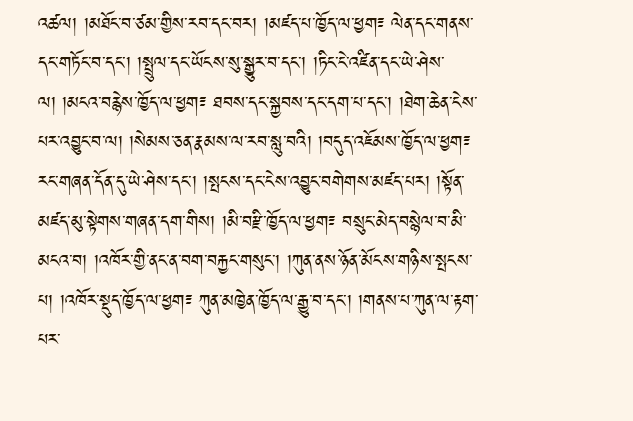འཚལ། །མཐོང་བ་ཙམ་གྱིས་རབ་དང་བར། །མཛད་པ་ཁྱོད་ལ་ཕྱག༴ ལེན་དང་གནས་དང་གཏོང་བ་དང་། །སྤྲུལ་དང་ཡོངས་སུ་སྒྱུར་བ་དང་། །ཏིང་ངེ་འཛིན་དང་ཡེ་ཤེས་ལ། །མངའ་བརྙེས་ཁྱོད་ལ་ཕྱག༴ ཐབས་དང་སྐྱབས་དང་དག་པ་དང་། །ཐེག་ཆེན་ངེས་པར་འབྱུང་བ་ལ། །སེམས་ཅན་རྣམས་ལ་རབ་སླུ་བའི། །བདུད་འཇོམས་ཁྱོད་ལ་ཕྱག༴ རང་གཞན་དོན་དུ་ཡེ་ཤེས་དང་། །སྤངས་དང་ངེས་འབྱུང་བགེགས་མཛད་པར། །སྟོན་མཛད་མུ་སྟེགས་གཞན་དག་གིས། །མི་བརྫི་ཁྱོད་ལ་ཕྱག༴ བསྲུང་མེད་བསྙེལ་བ་མི་མངའ་བ། །འཁོར་གྱི་ནང་ན་བག་བརྐྱང་གསུང་། །ཀུན་ནས་ཉོན་མོངས་གཉིས་སྤངས་པ། །འཁོར་སྡུད་ཁྱོད་ལ་ཕྱག༴ ཀུན་མཁྱེན་ཁྱོད་ལ་རྒྱུ་བ་དང་། །གནས་པ་ཀུན་ལ་རྟག་པར་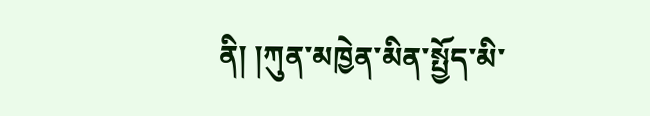ནི། །ཀུན་མཁྱེན་མིན་སྤྱོད་མི་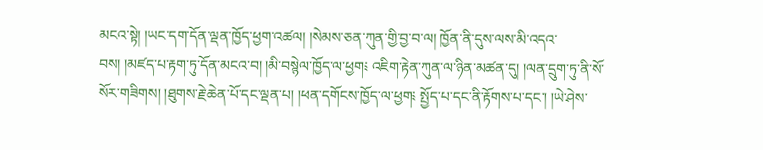མངའ་སྟེ། །ཡང་དག་དོན་ལྡན་ཁྱོད་ཕྱག་འཚལ། །སེམས་ཅན་ཀུན་གྱི་བྱ་བ་ལ། ཁྱོན་ནི་དུས་ལས་མི་འདའ་བས། །མཛད་པ་རྟག་ཏུ་དོན་མངའ་བ། །མི་བསྙེལ་ཁྱོད་ལ་ཕྱག༴ འཇིག་རྟེན་ཀུན་ལ་ཉིན་མཚན་དུ། །ལན་དྲུག་ཏུ་ནི་སོ་སོར་གཟིགས། །ཐུགས་རྗེ་ཆེན་པོ་དང་ལྡན་པ། །ཕན་དགོངས་ཁྱོད་ལ་ཕྱག༴ སྤྱོད་པ་དང་ནི་རྟོགས་པ་དང་། །ཡེ་ཤེས་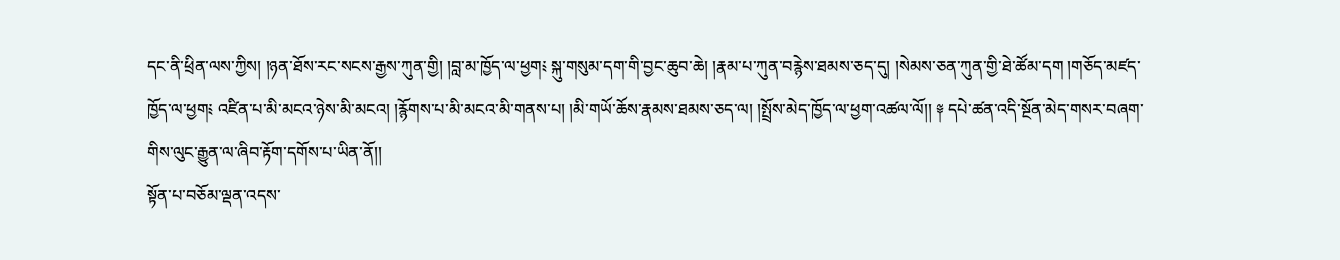དང་ནི་ཕྲིན་ལས་ཀྱིས། །ཉན་ཐོས་རང་སངས་རྒྱས་ཀུན་གྱི། །བླ་མ་ཁྱོད་ལ་ཕྱག༴ སྐུ་གསུམ་དག་གི་བྱང་ཆུབ་ཆེ། །རྣམ་པ་ཀུན་བརྙེས་ཐམས་ཅད་དུ། །སེམས་ཅན་ཀུན་གྱི་ཐེ་ཚོམ་དག །གཅོད་མཛད་ཁྱོད་ལ་ཕྱག༴ འཛིན་པ་མི་མངའ་ཉེས་མི་མངའ། །རྙོགས་པ་མི་མངའ་མི་གནས་པ། །མི་གཡོ་ཆོས་རྣམས་ཐམས་ཅད་ལ། །སྤྲོས་མེད་ཁྱོད་ལ་ཕྱག་འཚལ་ལོ།། ༈ དཔེ་ཚན་འདི་སྔོན་མེད་གསར་བཞག་གིས་ལུང་རྒྱུན་ལ་ཞིབ་རྟོག་དགོས་པ་ཡིན་ནོ།།
སྟོན་པ་བཅོམ་ལྡན་འདས་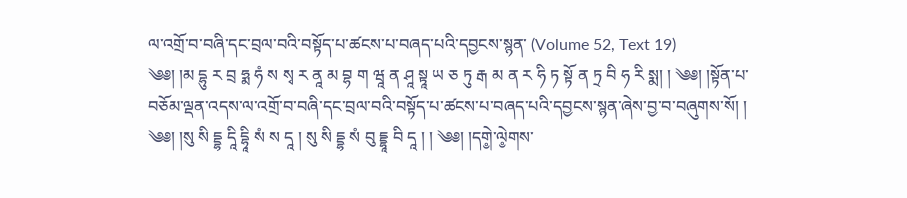ལ་འགྲོ་བ་བཞི་དང་བྲལ་བའི་བསྟོད་པ་ཚངས་པ་བཞད་པའི་དབྱངས་སྙན་ (Volume 52, Text 19)
༄༅། །མ དྷུ ར བྲ ཧྨ ཧཾ ས སྭ ར ནཱ མ བྷ ག ཝཱ ན ཤཱ སྟཱ ཡ ཅ ཏུ རྒ མ ན ར ཧི ཏ སྟོ ན ཏྲ བི ཧ རི སྨ། ། ༄༅། །སྟོན་པ་བཅོམ་ལྡན་འདས་ལ་འགྲོ་བ་བཞི་དང་བྲལ་བའི་བསྟོད་པ་ཚངས་པ་བཞད་པའི་དབྱངས་སྙན་ཞེས་བྱ་བ་བཞུགས་སོ། ། ༄༅། །སུ སི དྡྷ དཱི དྷཱི སཾ ས དཱ ། སུ སི དྡྷ སཾ བུ དྡྷཱ བི དཱ ། ། ༄༅། །དགེ༵་ལེ༵གས་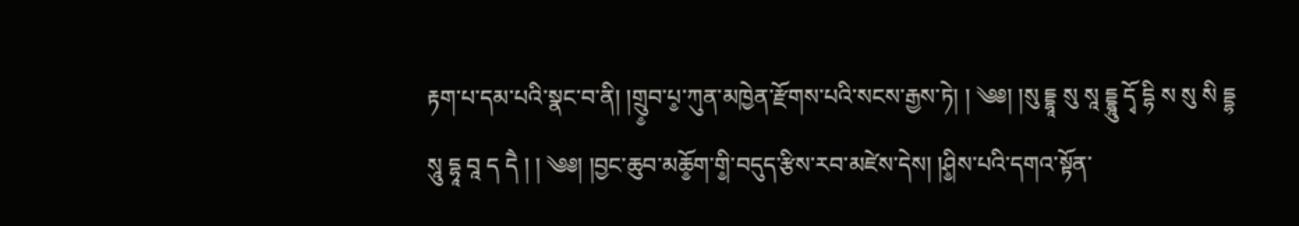རྟག་པ་དམ་པའི་སྣང་བ་ནི། །གྲུ༵བ་པ༵་ཀུན་མཁྱེན་རྫོགས་པའི་སངས་རྒྱས་ཏེ། ། ༄༅། །སུ དྡྷཱ སུ སཱ དྡྷཱུ དྭོ དྷི ས སུ སི དྡྷ སཱུ དྷཱ བཱ ད དཻ ། ། ༄༅། །བྱང་ཆུབ་མཆོ༵ག་གི༵་བདུད་རྩིས་རབ་མཛེས་དེས། །ཤི༵ས་པའི་དགའ་སྟོན་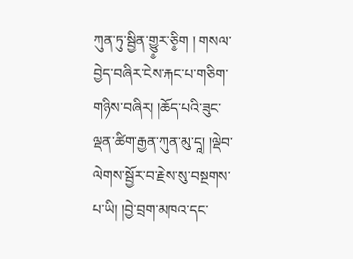ཀུན་ཏུ་སྦྱིན་གྱུ༵ར་ཅི༵ག ། གསལ་བྱེད་བཞིར་ངེས་རྐང་པ་གཅིག་གཉིས་བཞིར། །ཆོད་པའི་ཟུང་ལྡན་ཚིག་རྒྱན་ཀུན་མུ་དཱ། །ལྡེབ་ལེགས་སྦྱོར་བ་རྗེས་སུ་བསྔགས་པ་ཡི། །བྱེ་བྲག་མཁའ་དང་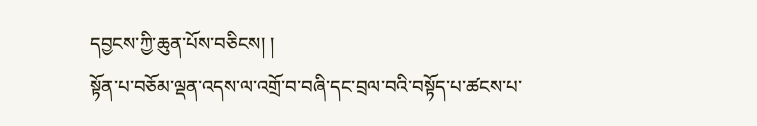དབྱངས་ཀྱི་ཆུན་པོས་བཅིངས། །
སྟོན་པ་བཅོམ་ལྡན་འདས་ལ་འགྲོ་བ་བཞི་དང་བྲལ་བའི་བསྟོད་པ་ཚངས་པ་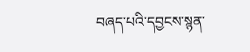བཞད་པའི་དབྱངས་སྙན་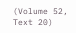(Volume 52, Text 20)